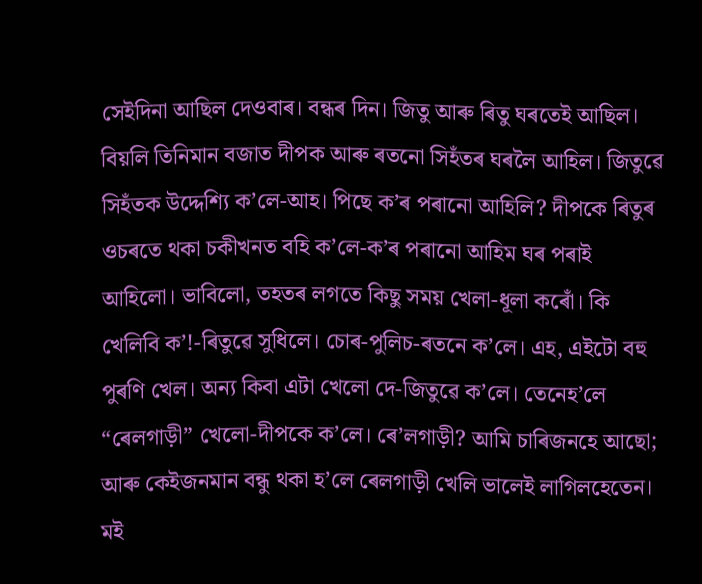সেইদিনা আছিল দেওবাৰ। বন্ধৰ দিন। জিতু আৰু ৰিতু ঘৰতেই আছিল। বিয়লি তিনিমান বজাত দীপক আৰু ৰতনো সিহঁতৰ ঘৰলৈ আহিল। জিতুৱে সিহঁতক উদ্দেশ্যি ক’লে-আহ। পিছে ক’ৰ পৰানো আহিলি? দীপকে ৰিতুৰ ওচৰতে থকা চকীখনত বহি ক’লে-ক’ৰ পৰানো আহিম ঘৰ পৰাই আহিলো। ভাবিলো, তহতৰ লগতে কিছু সময় খেলা-ধূলা কৰোঁ। কি খেলিবি ক’!-ৰিতুৱে সুধিলে। চোৰ-পুলিচ-ৰতনে ক’লে। এহ, এইটো বহু পুৰণি খেল। অন্য কিবা এটা খেলো দে-জিতুৱে ক’লে। তেনেহ’লে “ৰেলগাড়ী” খেলো-দীপকে ক’লে। ৰে’লগাড়ী? আমি চাৰিজনহে আছো; আৰু কেইজনমান বন্ধু থকা হ’লে ৰেলগাড়ী খেলি ভালেই লাগিলহেতেন। মই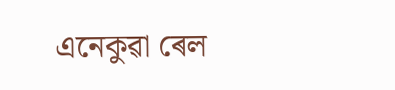এনেকুৱা ৰেল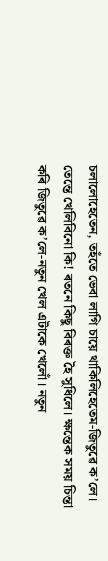চলালোহেতেন, তহঁতে ভেবা লাগি চায়ে থাকিলিহেতেম-জিতুৱে ক’লে। তেন্তে খেলিবিনো কি! ৰতনে কিছু বিৰক্ত হৈ সুধিলে। ক্ষন্তেক সময় চিন্তা কৰি জিতুৱে ক’লে-নতুন খেল এটাকে খেলোঁ। নতুন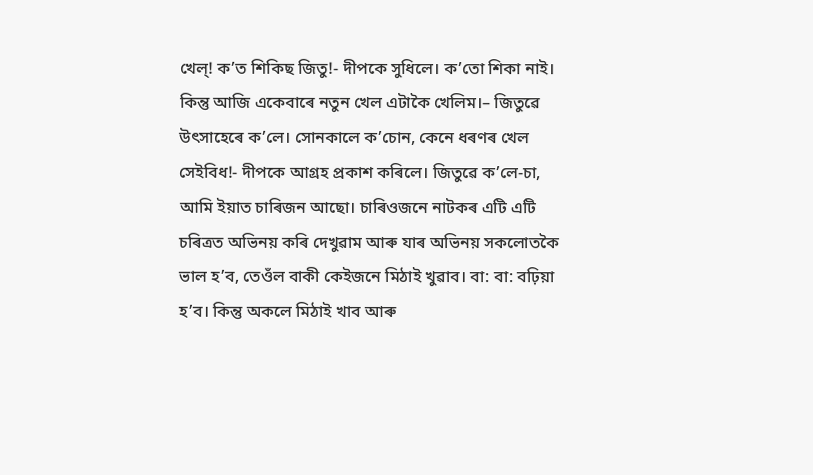খেল্! ক’ত শিকিছ জিতু!- দীপকে সুধিলে। ক’তো শিকা নাই। কিন্তু আজি একেবাৰে নতুন খেল এটাকৈ খেলিম।– জিতুৱে উৎসাহেৰে ক’লে। সোনকালে ক’চোন, কেনে ধৰণৰ খেল সেইবিধ!- দীপকে আগ্ৰহ প্ৰকাশ কৰিলে। জিতুৱে ক’লে-চা, আমি ইয়াত চাৰিজন আছো। চাৰিওজনে নাটকৰ এটি এটি চৰিত্ৰত অভিনয় কৰি দেখুৱাম আৰু যাৰ অভিনয় সকলোতকৈ ভাল হ’ব, তেওঁল বাকী কেইজনে মিঠাই খুৱাব। বা: বা: বঢ়িয়া হ’ব। কিন্তু অকলে মিঠাই খাব আৰু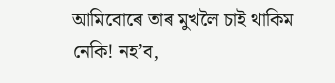আমিবোৰে তাৰ মুখলৈ চাই থাকিম নেকি! নহ’ব,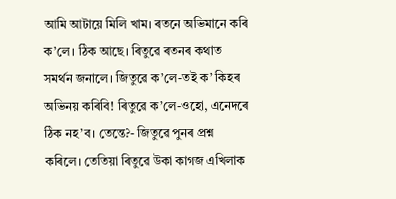আমি আটায়ে মিলি খাম। ৰতনে অভিমানে কৰি ক’লে। ঠিক আছে। ৰিতুৱে ৰতনৰ কথাত সমৰ্থন জনালে। জিতুৱে ক’লে-তই ক’ কিহৰ অভিনয় কৰিবি! ৰিতুৱে ক’লে-ওহো, এনেদৰে ঠিক নহ’ব। তেন্তে?- জিতুৱে পুনৰ প্ৰশ্ন কৰিলে। তেতিয়া ৰিতুৱে উকা কাগজ এখিলাক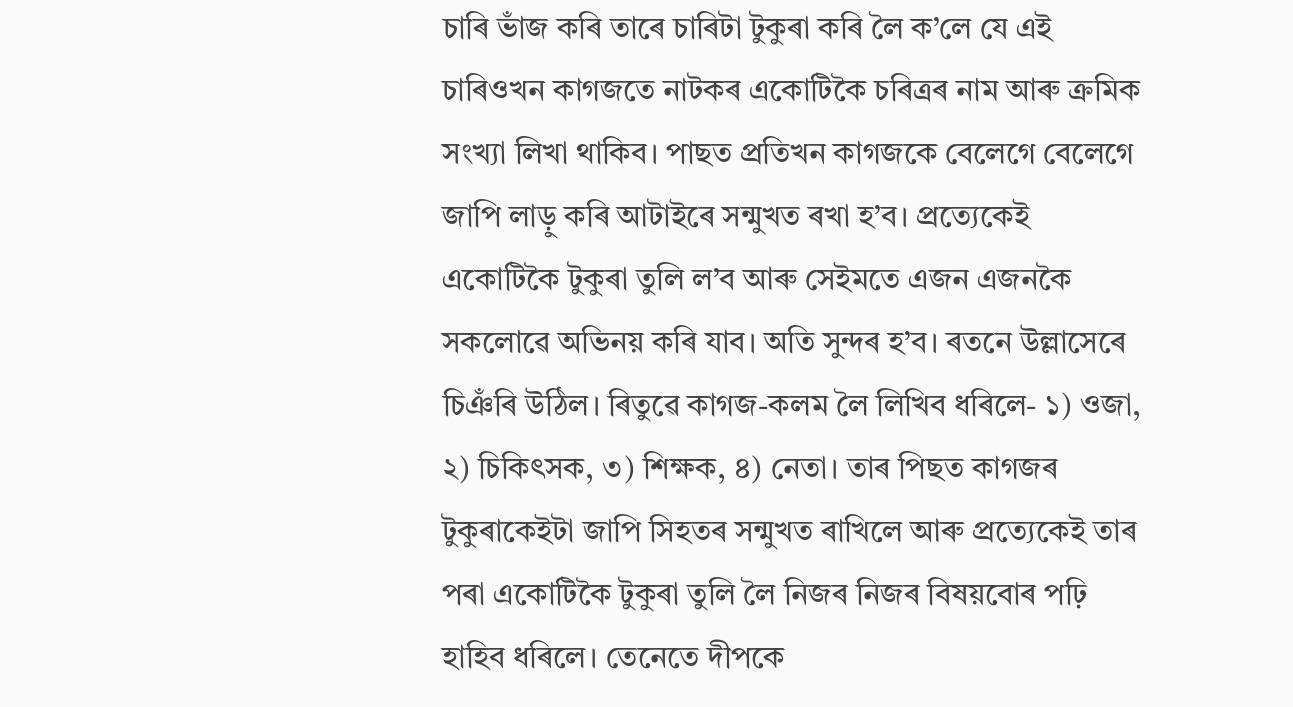চাৰি ভাঁজ কৰি তাৰে চাৰিটা টুকুৰা কৰি লৈ ক’লে যে এই চাৰিওখন কাগজতে নাটকৰ একোটিকৈ চৰিত্ৰৰ নাম আৰু ক্ৰমিক সংখ্যা লিখা থাকিব। পাছত প্ৰতিখন কাগজকে বেলেগে বেলেগে জাপি লাড়ু কৰি আটাইৰে সন্মুখত ৰখা হ’ব। প্ৰত্যেকেই একোটিকৈ টুকুৰা তুলি ল’ব আৰু সেইমতে এজন এজনকৈ সকলোৱে অভিনয় কৰি যাব। অতি সুন্দৰ হ’ব। ৰতনে উল্লাসেৰে চিঞঁৰি উঠিল। ৰিতুৱে কাগজ-কলম লৈ লিখিব ধৰিলে- ১) ওজা, ২) চিকিৎসক, ৩) শিক্ষক, ৪) নেতা। তাৰ পিছত কাগজৰ টুকুৰাকেইটা জাপি সিহতৰ সন্মুখত ৰাখিলে আৰু প্ৰত্যেকেই তাৰ পৰা একোটিকৈ টুকুৰা তুলি লৈ নিজৰ নিজৰ বিষয়বোৰ পঢ়ি হাহিব ধৰিলে। তেনেতে দীপকে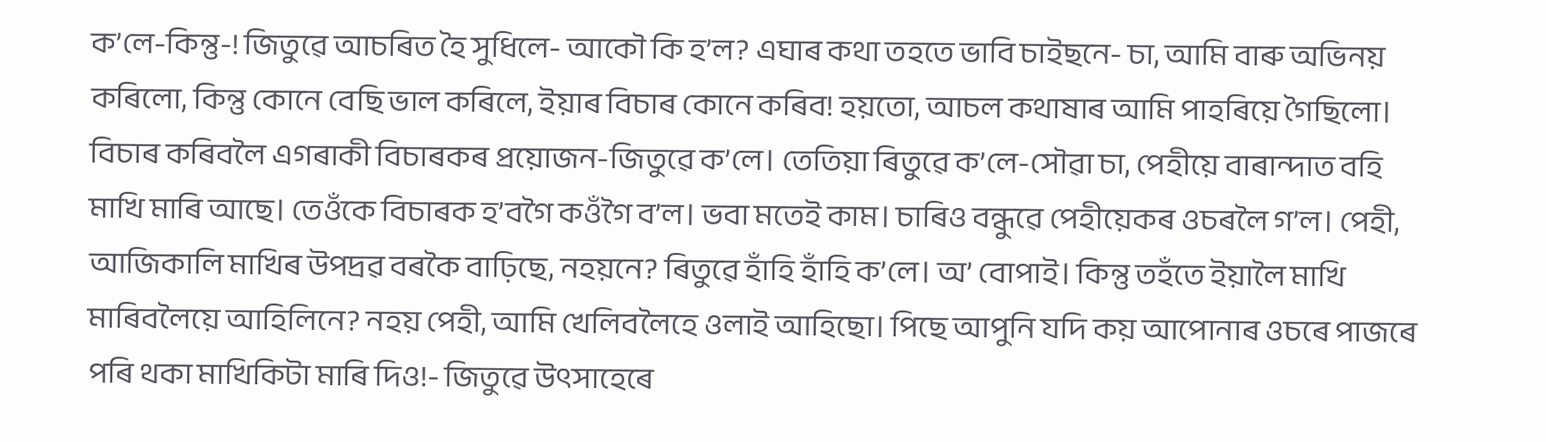ক’লে-কিন্তু-! জিতুৱে আচৰিত হৈ সুধিলে- আকৌ কি হ’ল? এঘাৰ কথা তহতে ভাবি চাইছনে- চা, আমি বাৰু অভিনয় কৰিলো, কিন্তু কোনে বেছি ভাল কৰিলে, ইয়াৰ বিচাৰ কোনে কৰিব! হয়তো, আচল কথাষাৰ আমি পাহৰিয়ে গৈছিলো। বিচাৰ কৰিবলৈ এগৰাকী বিচাৰকৰ প্ৰয়োজন-জিতুৱে ক’লে। তেতিয়া ৰিতুৱে ক’লে-সৌৱা চা, পেহীয়ে বাৰান্দাত বহি মাখি মাৰি আছে। তেওঁকে বিচাৰক হ’বগৈ কওঁগৈ ব’ল। ভবা মতেই কাম। চাৰিও বন্ধুৱে পেহীয়েকৰ ওচৰলৈ গ’ল। পেহী, আজিকালি মাখিৰ উপদ্ৰৱ বৰকৈ বাঢ়িছে, নহয়নে? ৰিতুৱে হাঁহি হাঁহি ক’লে। অ’ বোপাই। কিন্তু তহঁতে ইয়ালৈ মাখি মাৰিবলৈয়ে আহিলিনে? নহয় পেহী, আমি খেলিবলৈহে ওলাই আহিছো। পিছে আপুনি যদি কয় আপোনাৰ ওচৰে পাজৰে পৰি থকা মাখিকিটা মাৰি দিও!- জিতুৱে উৎসাহেৰে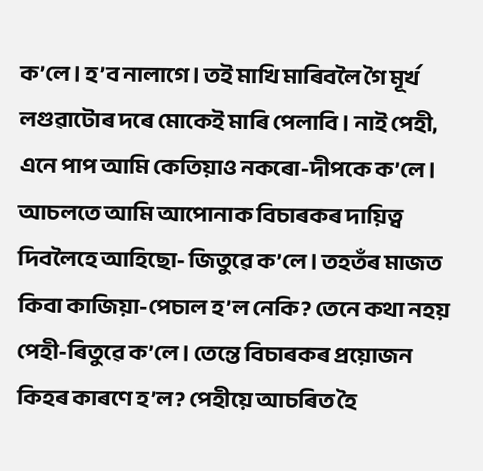ক’লে। হ’ব নালাগে। তই মাখি মাৰিবলৈ গৈ মূৰ্খ লগুৱাটোৰ দৰে মোকেই মাৰি পেলাবি। নাই পেহী, এনে পাপ আমি কেতিয়াও নকৰো-দীপকে ক’লে। আচলতে আমি আপোনাক বিচাৰকৰ দায়িত্ব দিবলৈহে আহিছো- জিতুৱে ক’লে। তহতঁৰ মাজত কিবা কাজিয়া-পেচাল হ’ল নেকি? তেনে কথা নহয় পেহী-ৰিতুৱে ক’লে। তেন্তে বিচাৰকৰ প্ৰয়োজন কিহৰ কাৰণে হ’ল? পেহীয়ে আচৰিত হৈ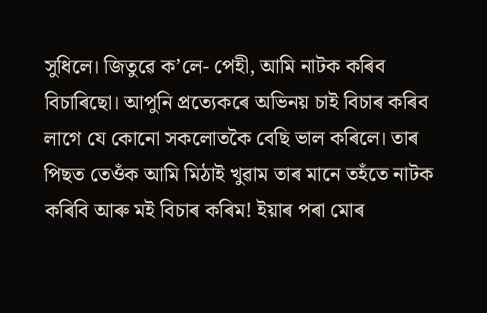সুধিলে। জিতুৱে ক’লে- পেহী, আমি নাটক কৰিব বিচাৰিছো। আপুনি প্ৰত্যেকৰে অভিনয় চাই বিচাৰ কৰিব লাগে যে কোনো সকলোতকৈ বেছি ভাল কৰিলে। তাৰ পিছত তেওঁক আমি মিঠাই খুৱাম তাৰ মানে তহঁতে নাটক কৰিবি আৰু মই বিচাৰ কৰিম! ইয়াৰ পৰা মোৰ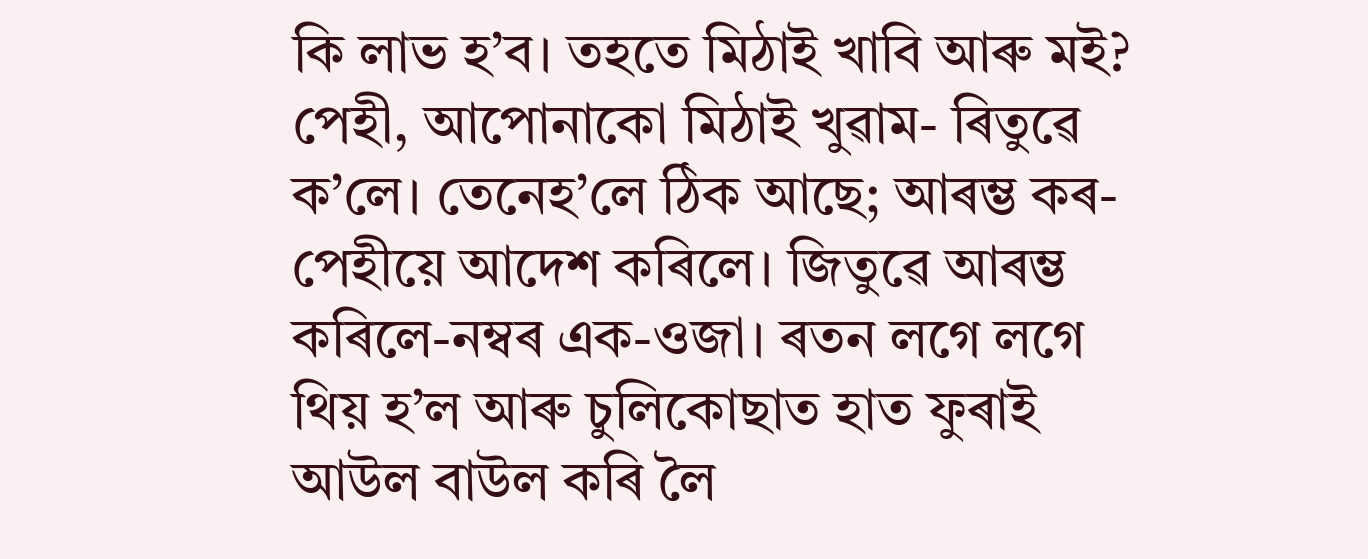কি লাভ হ’ব। তহতে মিঠাই খাবি আৰু মই? পেহী, আপোনাকো মিঠাই খুৱাম- ৰিতুৱে ক’লে। তেনেহ’লে ঠিক আছে; আৰম্ভ কৰ-পেহীয়ে আদেশ কৰিলে। জিতুৱে আৰম্ভ কৰিলে-নম্বৰ এক-ওজা। ৰতন লগে লগে থিয় হ’ল আৰু চুলিকোছাত হাত ফুৰাই আউল বাউল কৰি লৈ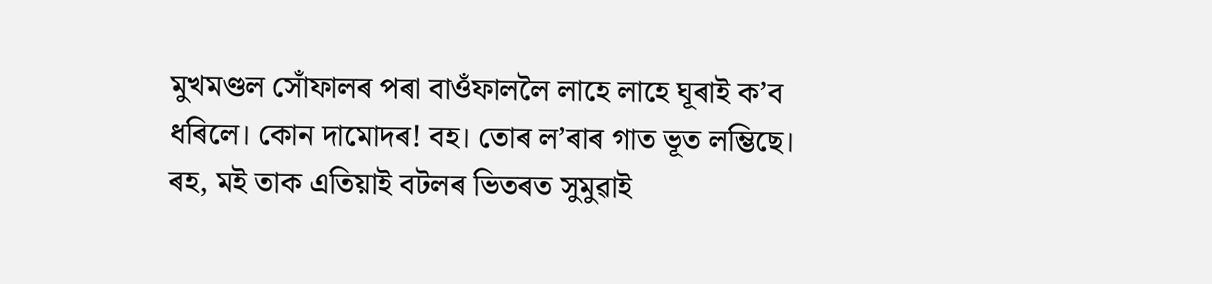মুখমণ্ডল সোঁফালৰ পৰা বাওঁফাললৈ লাহে লাহে ঘূৰাই ক’ব ধৰিলে। কোন দামোদৰ! বহ। তোৰ ল’ৰাৰ গাত ভূত লম্ভিছে। ৰহ, মই তাক এতিয়াই বটলৰ ভিতৰত সুমুৱাই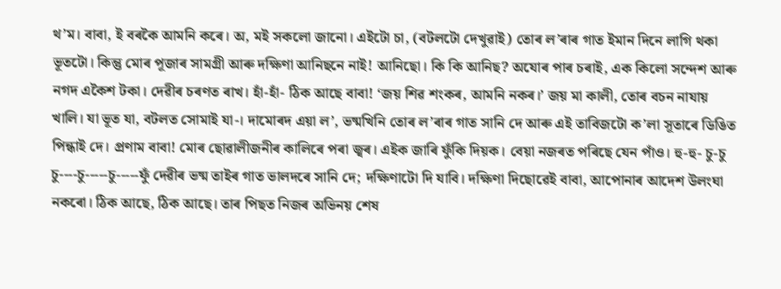থ’ম। বাবা, ই বৰকৈ আমনি কৰে। অ, মই সকলো জানো। এইটো চা, (বটলটো দেখুৱাই) তোৰ ল’ৰাৰ গাত ইমান দিনে লাগি থকা ভূতটো। কিন্তু মোৰ পূজাৰ সামগ্ৰী আৰু দক্ষিণা আনিছনে নাই! আনিছো। কি কি আনিছ? অযোৰ পাৰ চৰাই, এক কিলো সন্দেশ আৰু নগদ একৈশ টকা। দেৱীৰ চৰণত ৰাখ। হাঁ-হাঁ- ঠিক আছে বাবা! ‘জয় শিৱ শংকৰ, আমনি নকৰ।’ জয় মা কালী, তোৰ বচন নাযায় খালি। যা ভূত যা, বটলত সোমাই যা-। দামোৰদ এয়া ল’, ভষ্মখিনি তোৰ ল’ৰাৰ গাত সানি দে আৰু এই তাবিজটো ক’লা সূতাৰে ডিঙিত পিন্ধাই দে। প্ৰণাম বাবা! মোৰ ছোৱালীজনীৰ কালিৰে পৰা জ্বৰ। এইক জাৰি ফুঁকি দিয়ক। বেয়া নজৰত পৰিছে যেন পাঁও। হু-হু- চু-চু চু----চু-----চু-----ফুঁ দেৱীৰ ভষ্ম তাইৰ গাত ভালদৰে সানি দে; দক্ষিণাটো দি যাবি। দক্ষিণা দিছোৱেই বাবা, আপোনাৰ আদেশ উলংঘা নকৰো। ঠিক আছে, ঠিক আছে। তাৰ পিছত নিজৰ অভিনয় শেষ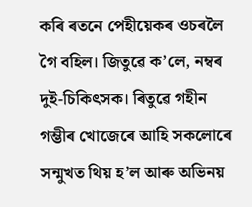কৰি ৰতনে পেহীয়েকৰ ওচৰলৈ গৈ বহিল। জিতুৱে ক’লে, নম্বৰ দুই-চিকিৎসক। ৰিতুৱে গহীন গম্ভীৰ খোজেৰে আহি সকলোৰে সন্মুখত থিয় হ’ল আৰু অভিনয়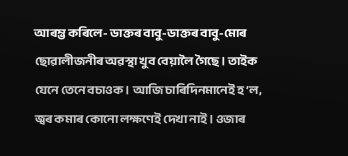আৰম্ভ কৰিলে- ডাক্তৰ বাবু-ডাক্তৰ বাবু-মোৰ ছোৱালীজনীৰ অৱস্থা খুব বেয়ালৈ গৈছে। তাইক যেনে তেনে বচাওক। আজি চাৰিদিনমানেই হ’ল, জ্বৰ কমাৰ কোনো লক্ষণেই দেখা নাই। ওজাৰ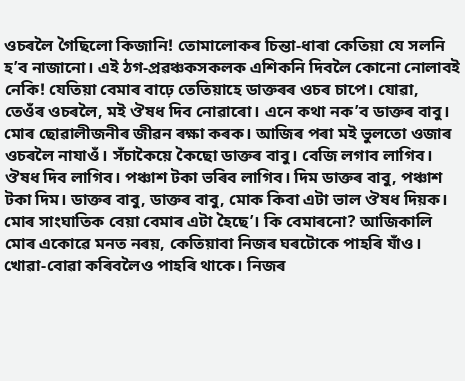ওচৰলৈ গৈছিলো কিজানি! তোমালোকৰ চিন্তা-ধাৰা কেতিয়া যে সলনি হ’ব নাজানো। এই ঠগ-প্ৰৱঞ্চকসকলক এশিকনি দিবলৈ কোনো নোলাবই নেকি! যেতিয়া বেমাৰ বাঢ়ে তেতিয়াহে ডাক্তৰৰ ওচৰ চাপে। যোৱা, তেওঁৰ ওচৰলৈ, মই ঔষধ দিব নোৱাৰো। এনে কথা নক’ব ডাক্তৰ বাবু। মোৰ ছোৱালীজনীৰ জীৱন ৰক্ষা কৰক। আজিৰ পৰা মই ভুলতো ওজাৰ ওচৰলৈ নাযাওঁ। সঁচাকৈয়ে কৈছো ডাক্তৰ বাবু। বেজি লগাব লাগিব। ঔষধ দিব লাগিব। পঞ্চাশ টকা ভৰিব লাগিব। দিম ডাক্তৰ বাবু, পঞ্চাশ টকা দিম। ডাক্তৰ বাবু, ডাক্তৰ বাবু, মোক কিবা এটা ভাল ঔষধ দিয়ক। মোৰ সাংঘাতিক বেয়া বেমাৰ এটা হৈছে’। কি বেমাৰনো? আজিকালি মোৰ একোৱে মনত নৰয়, কেতিয়াবা নিজৰ ঘৰটোকে পাহৰি যাঁও। খোৱা-বোৱা কৰিবলৈও পাহৰি থাকে। নিজৰ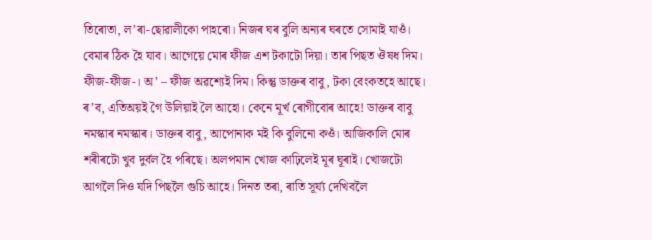তিৰোতা, ল’ৰা-ছোৱালীকো পাহৰো। নিজৰ ঘৰ বুলি অন্যৰ ঘৰতে সোমাই যাওঁ। বেমাৰ ঠিক হৈ যাব। আগেয়ে মোৰ ফীজ এশ টকাটো দিয়া। তাৰ পিছত ঔষধ দিম। ফীজ-ফীজ-। অ’ – ফীজ অৱশ্যেই দিম। কিন্তু ডাক্তৰ বাবু, টকা বেংকতহে আছে। ৰ’ব, এতিঅয়ই গৈ উলিয়াই লৈ আহো। কেনে মূৰ্খ ৰোগীবোৰ আহে! ডাক্তৰ বাবু নমস্কাৰ নমস্কাৰ। ডাক্তৰ বাবু, আপোনাক মই কি বুলিনো কওঁ। আজিকালি মোৰ শৰীৰটো খুব দুৰ্বল হৈ পৰিছে। অলপমান খোজ কাঢ়িলেই মূৰ ঘূৰাই। খোজটো আগলৈ দিও যদি পিছলৈ গুচি আহে। দিনত তৰা, ৰাতি সূৰ্য্য দেখিবলৈ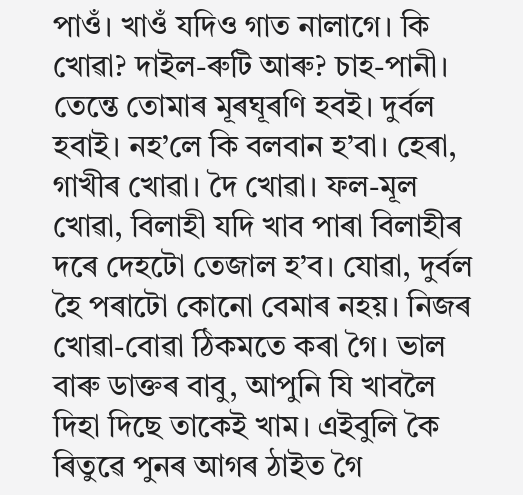পাওঁ। খাওঁ যদিও গাত নালাগে। কি খোৱা? দাইল-ৰুটি আৰু? চাহ-পানী। তেন্তে তোমাৰ মূৰঘূৰণি হবই। দুৰ্বল হবাই। নহ’লে কি বলবান হ’বা। হেৰা, গাখীৰ খোৱা। দৈ খোৱা। ফল-মূল খোৱা, বিলাহী যদি খাব পাৰা বিলাহীৰ দৰে দেহটো তেজাল হ’ব। যোৱা, দুৰ্বল হৈ পৰাটো কোনো বেমাৰ নহয়। নিজৰ খোৱা-বোৱা ঠিকমতে কৰা গৈ। ভাল বাৰু ডাক্তৰ বাবু, আপুনি যি খাবলৈ দিহা দিছে তাকেই খাম। এইবুলি কৈ ৰিতুৱে পুনৰ আগৰ ঠাইত গৈ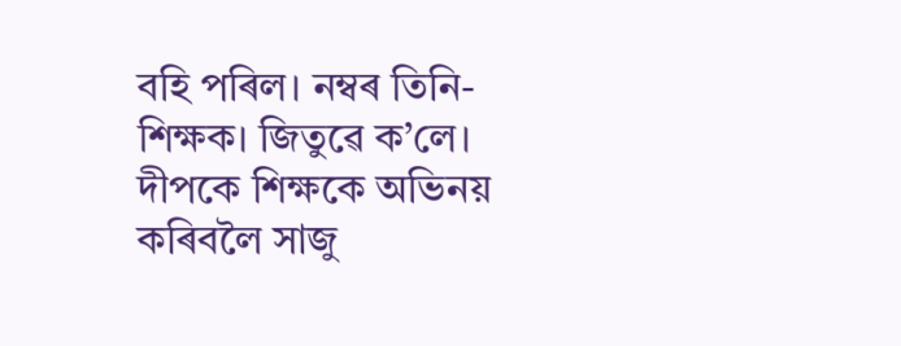বহি পৰিল। নম্বৰ তিনি- শিক্ষক। জিতুৱে ক’লে। দীপকে শিক্ষকে অভিনয় কৰিবলৈ সাজু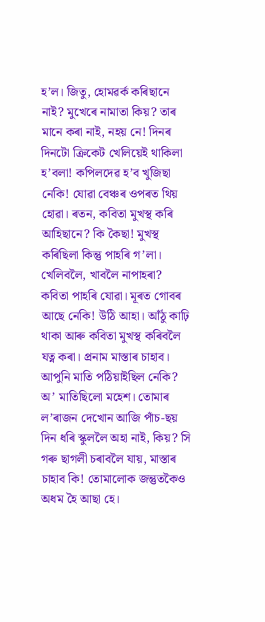হ’ল। জিতু, হোমৱৰ্ক কৰিছানে নাই? মুখেৰে নামাতা কিয়? তাৰ মানে কৰা নাই, নহয় নে! দিনৰ দিনটো ক্ৰিকেট খেলিয়েই থাকিলা হ’বলা! কপিলদেৱ হ’ব খুজিছা নেকি! যোৱা বেঞ্চৰ ওপৰত থিয় হোৱা। ৰতন, কবিতা মুখস্থ কৰি আহিছানে? কি কৈছা! মুখস্থ কৰিছিলা কিন্তু পাহৰি গ’লা। খেলিবলৈ, খাবলৈ নাপাহৰা? কবিতা পাহৰি যোৱা। মূৰত গোবৰ আছে নেকি! উঠি আহা। আঁঠু কাঢ়ি থাকা আৰু কবিতা মুখস্থ কৰিবলৈ যত্ন কৰা। প্ৰনাম মাস্তাৰ চাহাব। আপুনি মাতি পঠিয়াইছিল নেকি? অ’ মাতিছিলো মহেশ। তোমাৰ ল’ৰাজন দেখোন আজি পাঁচ-ছয় দিন ধৰি স্কুললৈ অহা নাই, কিয়? সি গৰু ছাগলী চৰাবলৈ যায়, মাস্তাৰ চাহাব কি! তোমালোক জন্তুতকৈও অধম হৈ আছা হে।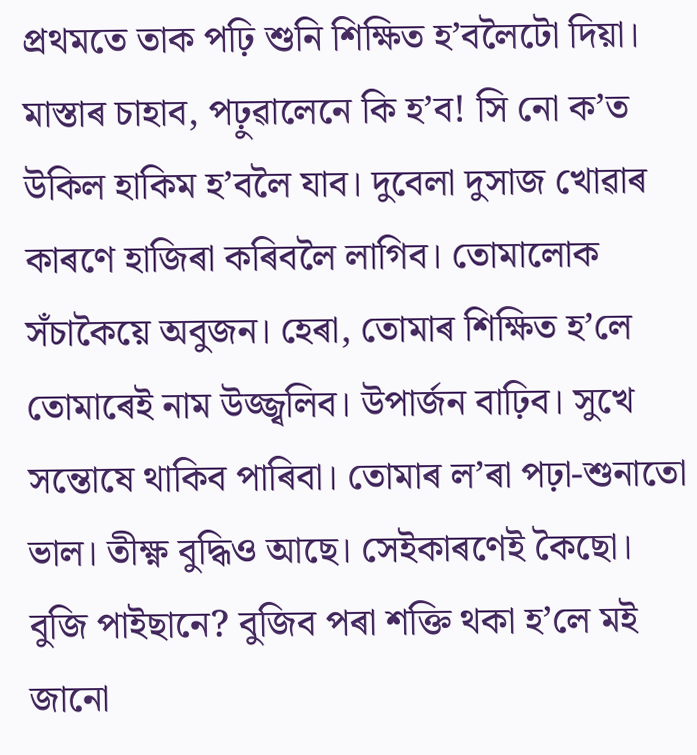প্ৰথমতে তাক পঢ়ি শুনি শিক্ষিত হ’বলৈটো দিয়া। মাস্তাৰ চাহাব, পঢ়ুৱালেনে কি হ’ব! সি নো ক’ত উকিল হাকিম হ’বলৈ যাব। দুবেলা দুসাজ খোৱাৰ কাৰণে হাজিৰা কৰিবলৈ লাগিব। তোমালোক সঁচাকৈয়ে অবুজন। হেৰা, তোমাৰ শিক্ষিত হ’লে তোমাৰেই নাম উজ্জ্বলিব। উপাৰ্জন বাঢ়িব। সুখে সন্তোষে থাকিব পাৰিবা। তোমাৰ ল’ৰা পঢ়া-শুনাতো ভাল। তীক্ষ্ণ বুদ্ধিও আছে। সেইকাৰণেই কৈছো। বুজি পাইছানে? বুজিব পৰা শক্তি থকা হ’লে মই জানো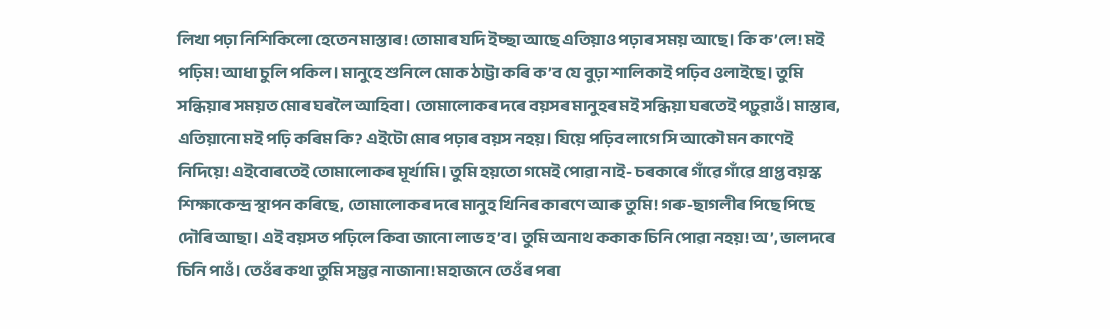লিখা পঢ়া নিশিকিলো হেতেন মাস্তাৰ! তোমাৰ যদি ইচ্ছা আছে এতিয়াও পঢ়াৰ সময় আছে। কি ক’লে! মই পঢ়িম! আধা চুলি পকিল। মানুহে শুনিলে মোক ঠাট্টা কৰি ক’ব যে বুঢ়া শালিকাই পঢ়িব ওলাইছে। তুমি সন্ধিয়াৰ সময়ত মোৰ ঘৰলৈ আহিবা। তোমালোকৰ দৰে বয়সৰ মানুহৰ মই সন্ধিয়া ঘৰতেই পঢ়ুৱাওঁ। মাস্তাৰ, এতিয়ানো মই পঢ়ি কৰিম কি? এইটো মোৰ পঢ়াৰ বয়স নহয়। যিয়ে পঢ়িব লাগে সি আকৌ মন কাণেই নিদিয়ে! এইবোৰতেই তোমালোকৰ মূৰ্খামি। তুমি হয়তো গমেই পোৱা নাই- চৰকাৰে গাঁৱে গাঁৱে প্ৰাপ্ত বয়স্ক শিক্ষাকেন্দ্ৰ স্থাপন কৰিছে, তোমালোকৰ দৰে মানুহ খিনিৰ কাৰণে আৰু তুমি! গৰু-ছাগলীৰ পিছে পিছে দৌৰি আছা। এই বয়সত পঢ়িলে কিবা জানো লাভ হ’ব। তুমি অনাথ ককাক চিনি পোৱা নহয়! অ’, ভালদৰে চিনি পাওঁ। তেওঁৰ কথা তুমি সম্ভৱ নাজানা! মহাজনে তেওঁৰ পৰা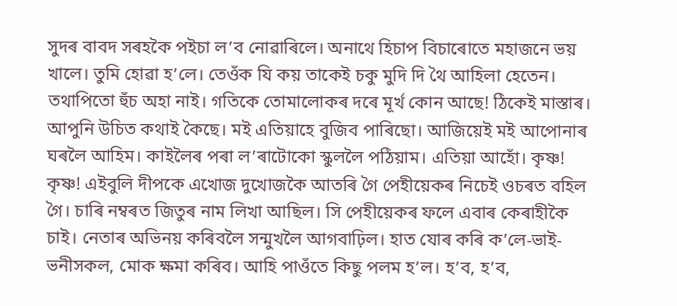সুদৰ বাবদ সৰহকৈ পইচা ল’ব নোৱাৰিলে। অনাথে হিচাপ বিচাৰোতে মহাজনে ভয় খালে। তুমি হোৱা হ’লে। তেওঁক যি কয় তাকেই চকু মুদি দি থৈ আহিলা হেতেন। তথাপিতো হুঁচ অহা নাই। গতিকে তোমালোকৰ দৰে মূৰ্খ কোন আছে! ঠিকেই মাস্তাৰ। আপুনি উচিত কথাই কৈছে। মই এতিয়াহে বুজিব পাৰিছো। আজিয়েই মই আপোনাৰ ঘৰলৈ আহিম। কাইলৈৰ পৰা ল’ৰাটোকো স্কুললৈ পঠিয়াম। এতিয়া আহোঁ। কৃষ্ণ! কৃষ্ণ! এইবুলি দীপকে এখোজ দুখোজকৈ আতৰি গৈ পেহীয়েকৰ নিচেই ওচৰত বহিল গৈ। চাৰি নম্বৰত জিতুৰ নাম লিখা আছিল। সি পেহীয়েকৰ ফলে এবাৰ কেৰাহীকৈ চাই। নেতাৰ অভিনয় কৰিবলৈ সন্মুখলৈ আগবাঢ়িল। হাত যোৰ কৰি ক’লে-ভাই-ভনীসকল, মোক ক্ষমা কৰিব। আহি পাওঁতে কিছু পলম হ’ল। হ’ব, হ’ব,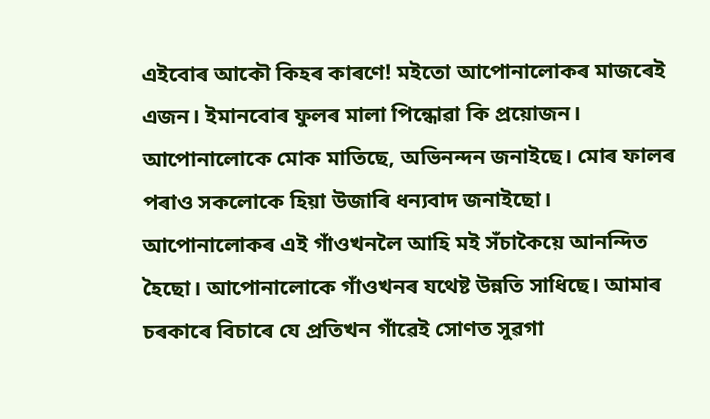এইবোৰ আকৌ কিহৰ কাৰণে! মইতো আপোনালোকৰ মাজৰেই এজন। ইমানবোৰ ফুলৰ মালা পিন্ধোৱা কি প্ৰয়োজন। আপোনালোকে মোক মাতিছে, অভিনন্দন জনাইছে। মোৰ ফালৰ পৰাও সকলোকে হিয়া উজাৰি ধন্যবাদ জনাইছো। আপোনালোকৰ এই গাঁওখনলৈ আহি মই সঁচাকৈয়ে আনন্দিত হৈছো। আপোনালোকে গাঁওখনৰ যথেষ্ট উন্নতি সাধিছে। আমাৰ চৰকাৰে বিচাৰে যে প্ৰতিখন গাঁৱেই সোণত সুৱগা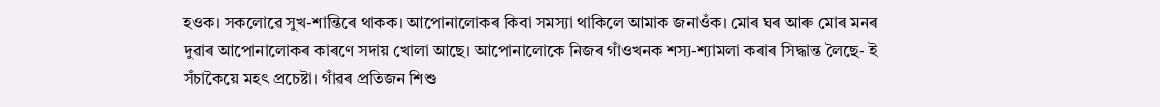হওক। সকলোৱে সুখ-শান্তিৰে থাকক। আপোনালোকৰ কিবা সমস্যা থাকিলে আমাক জনাওঁক। মোৰ ঘৰ আৰু মোৰ মনৰ দুৱাৰ আপোনালোকৰ কাৰণে সদায় খোলা আছে। আপোনালোকে নিজৰ গাঁওখনক শস্য-শ্যামলা কৰাৰ সিদ্ধান্ত লৈছে- ই সঁচাকৈয়ে মহৎ প্ৰচেষ্টা। গাঁৱৰ প্ৰতিজন শিশু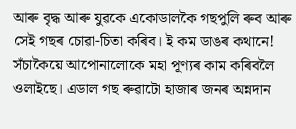আৰু বৃদ্ধ আৰু যুৱকে একোডালকৈ গছপুলি ৰুব আৰু সেই গছৰ চোৱা-চিতা কৰিব। ই কম ডাঙৰ কথানে! সঁচাকৈয়ে আপোনালোকে মহা পূণ্যৰ কাম কৰিবলৈ ওলাইছে। এডাল গছ ৰুৱাটো হাজাৰ জনৰ অন্নদান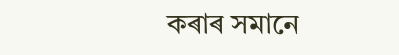কৰাৰ সমানে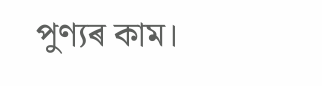পুণ্যৰ কাম।